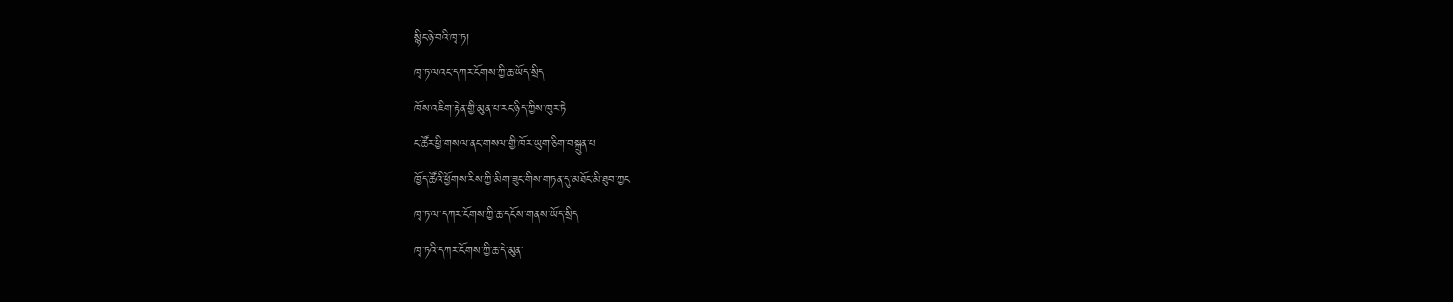སྙིང་ཉེ་བའི་ཁྭ་ཏ།
ཁྭ་ཏ་ལའང་དཀར་ངོགས་ཀྱི་ཆ་ཡོད་སྲིད
ཁོས་འཇིག་རྟེན་གྱི་མུན་པ་རང་ཉིད་ཀྱིས་ཁུར་ཏེ
ང་ཚོར་ཕྱི་གསལ་ནང་གསལ་གྱི་ཁོར་ཡུག་ཅིག་བསྐྲུན་པ
ཁྱོད་ཚོའི་ཕྱོགས་རིས་ཀྱི་མིག་ཟུང་གིས་གཏན་དུ་མཐོང་མི་ཐུབ་ཀྱང
ཁྭ་ཏ་ལ་དཀར་ངོགས་ཀྱི་ཆ་དངོས་གནས་ཡོད་སྲིད
ཁྭ་ཏའི་དཀར་ངོགས་ཀྱི་ཆ་དེ་མུན་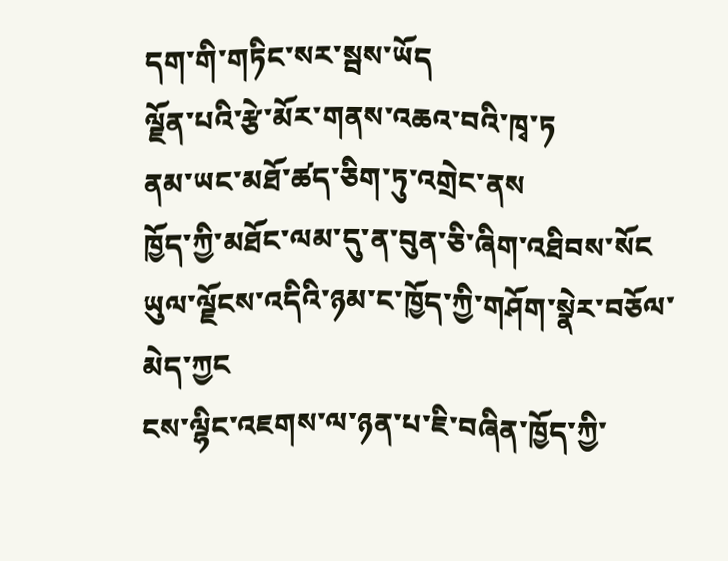དག་གི་གཏིང་སར་སྦས་ཡོད
ལྗོན་པའི་རྩེ་མོར་གནས་འཆའ་བའི་ཁྭ་ཏ
ནམ་ཡང་མཐོ་ཚད་ཅིག་ཏུ་འགྲེང་ནས
ཁྱོད་ཀྱི་མཐོང་ལམ་དུ་ན་བུན་ཅི་ཞིག་འཐིབས་སོང
ཡུལ་ལྗོངས་འདིའི་ཉམ་ང་ཁྱོད་ཀྱི་གཤོག་སྣེར་བཅོལ་མེད་ཀྱང
ངས་ལྷིང་འཇགས་ལ་ཉན་པ་ཇི་བཞིན་ཁྱོད་ཀྱི་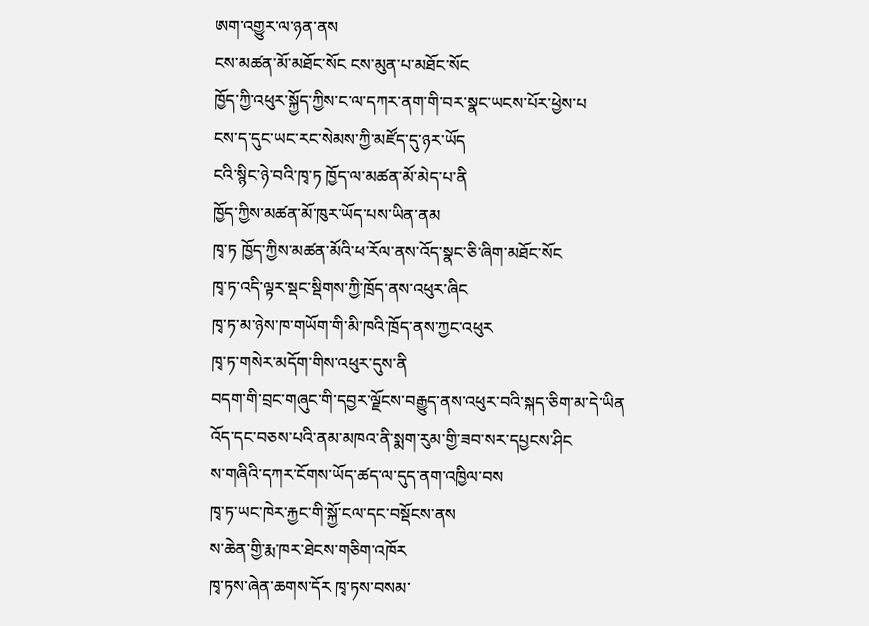ཨག་འགྱུར་ལ་ཉན་ནས
ངས་མཚན་མོ་མཐོང་སོང ངས་མུན་པ་མཐོང་སོང
ཁྱོད་ཀྱི་འཕུར་སྐྱོད་ཀྱིས་ང་ལ་དཀར་ནག་གི་བར་སྣང་ཡངས་པོར་ཕྱེས་པ
ངས་ད་དུང་ཡང་རང་སེམས་ཀྱི་མཛོད་དུ་ཉར་ཡོད
ངའི་སྙིང་ཉེ་བའི་ཁྭ་ཏ ཁྱོད་ལ་མཚན་མོ་མེད་པ་ནི
ཁྱོད་ཀྱིས་མཚན་མོ་ཁུར་ཡོད་པས་ཡིན་ནམ
ཁྭ་ཏ ཁྱོད་ཀྱིས་མཚན་མོའི་ཕ་རོལ་ནས་འོད་སྣང་ཅི་ཞིག་མཐོང་སོང
ཁྭ་ཏ་འདི་ལྟར་སྡང་སྡིགས་ཀྱི་ཁྲོད་ནས་འཕུར་ཞིང
ཁྭ་ཏ་མ་ཉེས་ཁ་གཡོག་གི་མི་ཁའི་ཁྲོད་ནས་ཀྱང་འཕུར
ཁྭ་ཏ་གསེར་མདོག་གིས་འཕུར་དུས་ནི
བདག་གི་བྲང་གཞུང་གི་དབྱར་ལྗོངས་བརྒྱུད་ནས་འཕུར་བའི་སྐད་ཅིག་མ་དེ་ཡིན
འོད་དང་བཅས་པའི་ནམ་མཁའ་ནི་སྨག་རུམ་གྱི་ཟབ་སར་དཔྱངས་ཤིང
ས་གཞིའི་དཀར་ངོགས་ཡོད་ཚད་ལ་དུད་ནག་འཁྱིལ་བས
ཁྭ་ཏ་ཡང་ཁེར་རྐྱང་གི་སྐྱོ་ངལ་དང་བསྡོངས་ནས
ས་ཆེན་གྱི་རྨ་ཁར་ཐེངས་གཅིག་འཁོར
ཁྭ་ཏས་ཞེན་ཆགས་དོར ཁྭ་ཏས་བསམ་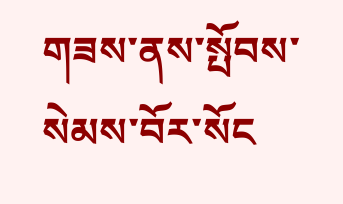གཟས་ནས་སྤོབས་སེམས་བོར་སོང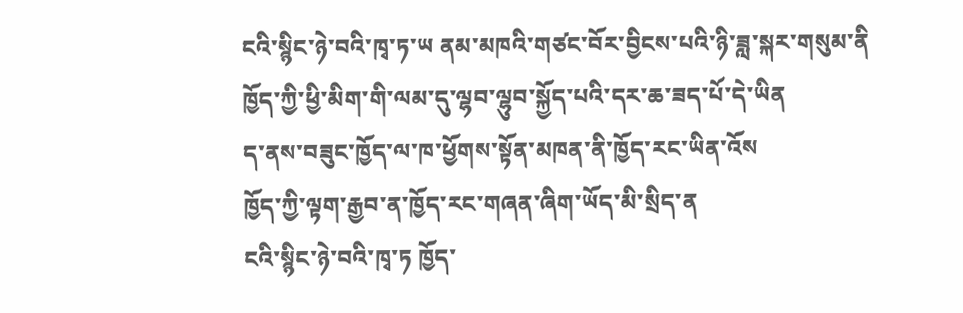ངའི་སྙིང་ཉེ་བའི་ཁྭ་ཏ་ཡ ནམ་མཁའི་གཙང་བོར་བྱིངས་པའི་ཉི་ཟླ་སྐར་གསུམ་ནི
ཁྱོད་ཀྱི་ཕྱི་མིག་གི་ལམ་དུ་ལྷབ་ལྷུབ་སྐྱོད་པའི་དར་ཆ་ཟད་པོ་དེ་ཡིན
ད་ནས་བཟུང་ཁྱོད་ལ་ཁ་ཕྱོགས་སྟོན་མཁན་ནི་ཁྱོད་རང་ཡིན་འོས
ཁྱོད་ཀྱི་ལྟག་རྒྱབ་ན་ཁྱོད་རང་གཞན་ཞིག་ཡོད་མི་སྲིད་ན
ངའི་སྙིང་ཉེ་བའི་ཁྭ་ཏ ཁྱོད་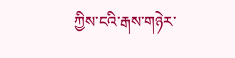ཀྱིས་ངའི་རྒས་གཉེར་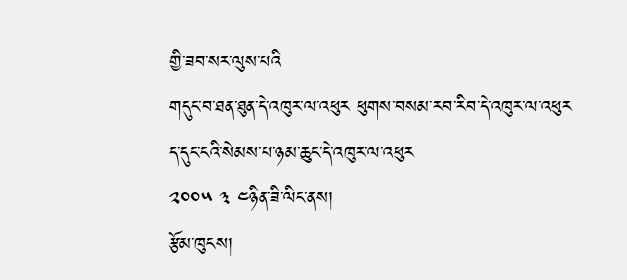གྱི་ཟབ་སར་ལུས་པའི
གདུང་བ་ཐན་ཐུན་དེ་འཁུར་ལ་འཕུར ཕུགས་བསམ་རབ་རིབ་དེ་འཁུར་ལ་འཕུར
ད་དུང་ངའི་སེམས་པ་ཉམ་ཆུང་དེ་འཁུར་ལ་འཕུར
༢༠༠༥ ༣ ༤ཉིན་ཟི་ལིང་ནས།
རྩོམ་ཁུངས།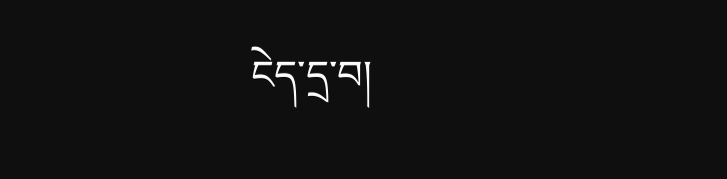ངེད་དྲ་བ།